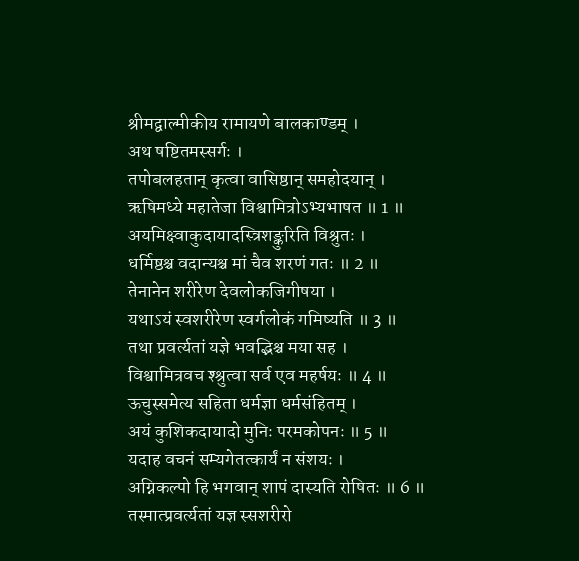श्रीमद्वाल्मीकीय रामायणे बालकाण्डम् ।
अथ षष्टितमस्सर्गः ।
तपोबलहतान् कृत्वा वासिष्ठान् समहोदयान् ।
ऋषिमध्ये महातेजा विश्वामित्रोऽभ्यभाषत ॥ 1 ॥
अयमिक्ष्वाकुदायादस्त्रिशङ्कुरिति विश्रुतः ।
धर्मिष्ठश्च वदान्यश्च मां चैव शरणं गतः ॥ 2 ॥
तेनानेन शरीरेण देवलोकजिगीषया ।
यथाऽयं स्वशरीरेण स्वर्गलोकं गमिष्यति ॥ 3 ॥
तथा प्रवर्त्यतां यज्ञे भवद्भिश्च मया सह ।
विश्वामित्रवच श्श्रुत्वा सर्व एव महर्षयः ॥ 4 ॥
ऊचुस्समेत्य सहिता धर्मज्ञा धर्मसंहितम् ।
अयं कुशिकदायादो मुनिः परमकोपनः ॥ 5 ॥
यदाह वचनं सम्यगेतत्कार्यं न संशयः ।
अग्निकल्पो हि भगवान् शापं दास्यति रोषितः ॥ 6 ॥
तस्मात्प्रवर्त्यतां यज्ञ स्सशरीरो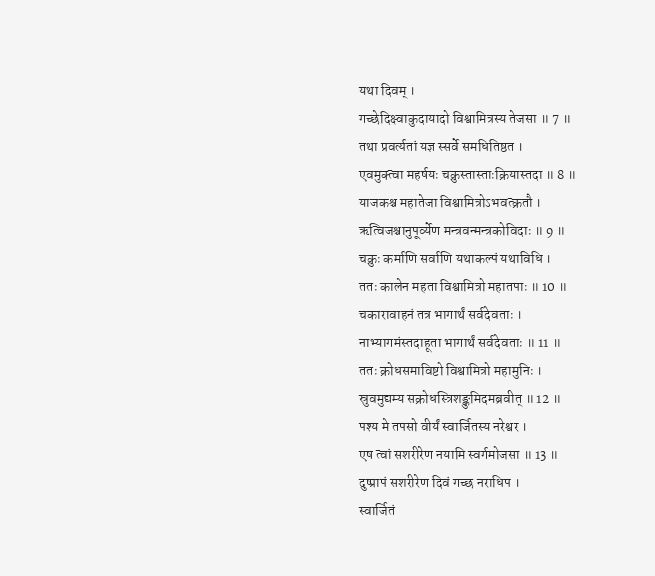यथा दिवम् ।
गच्छेदिक्ष्वाकुदायादो विश्वामित्रस्य तेजसा ॥ 7 ॥
तथा प्रवर्त्यतां यज्ञ स्सर्वे समधितिष्ठत ।
एवमुक्त्वा महर्षयः चक्रुस्तास्ताःक्रियास्तदा ॥ 8 ॥
याजकश्च महातेजा विश्वामित्रोऽभवत्क्रतौ ।
ऋत्विजश्चानुपूर्व्येण मन्त्रवन्मन्त्रकोविदाः ॥ 9 ॥
चक्रुः कर्माणि सर्वाणि यथाकल्पं यथाविधि ।
ततः कालेन महता विश्वामित्रो महातपाः ॥ 10 ॥
चकारावाहनं तत्र भागार्थं सर्वदेवताः ।
नाभ्यागमंस्तदाहूता भागार्थं सर्वदेवताः ॥ 11 ॥
ततः क्रोधसमाविष्टो विश्वामित्रो महामुनिः ।
स्रुवमुद्यम्य सक्रोधस्त्रिशङ्कुमिदमब्रवीत् ॥ 12 ॥
पश्य मे तपसो वीर्यं स्वार्जितस्य नरेश्वर ।
एष त्वां सशरीरेण नयामि स्वर्गमोजसा ॥ 13 ॥
दुष्प्रापं सशरीरेण दिवं गच्छ नराधिप ।
स्वार्जितं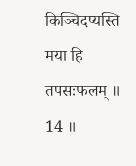किञ्चिदप्यस्ति मया हि तपसःफलम् ॥ 14 ॥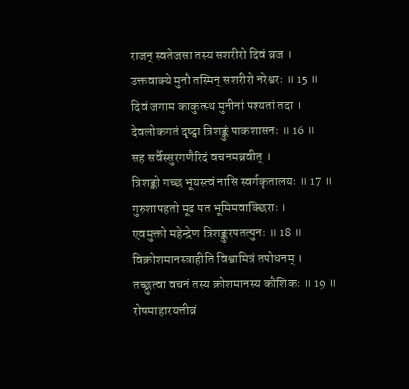राजन् स्वतेजसा तस्य सशरीरो दिवं व्रज ।
उक्तवाक्ये मुनौ तस्मिन् सशरीरो नरेश्वरः ॥ 15 ॥
दिवं जगाम काकुत्स्थ मुनीनां पश्यतां तदा ।
देवलोकगतं दृष्ट्वा त्रिशङ्कुं पाकशासनः ॥ 16 ॥
सह सर्वैस्सुरगणैरिदं वचनमब्रवीत् ।
त्रिशङ्को गच्छ भूयस्त्वं नासि स्वर्गकृतालयः ॥ 17 ॥
गुरुशापहतो मूढ पत भूमिमवाक्छिराः ।
एवमुक्तो महेन्द्रेण त्रिशङ्कुरपतत्पुनः ॥ 18 ॥
विक्रोशमानस्त्राहीति विश्वामित्रं तपोधनम् ।
तच्छ्रुत्वा वचनं तस्य क्रोशमानस्य कौशिकः ॥ 19 ॥
रोषमाहारयत्तीव्रं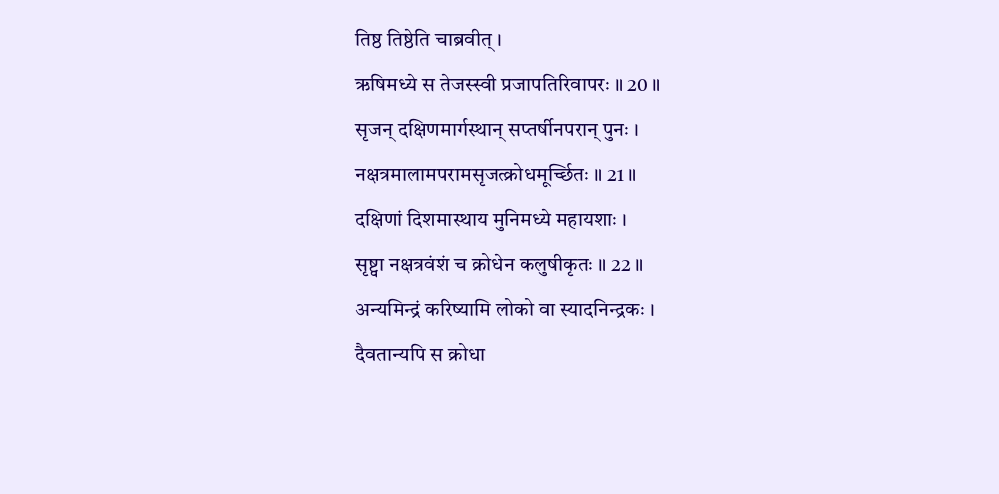तिष्ठ तिष्ठेति चाब्रवीत् ।
ऋषिमध्ये स तेजस्स्वी प्रजापतिरिवापरः ॥ 20 ॥
सृजन् दक्षिणमार्गस्थान् सप्तर्षीनपरान् पुनः ।
नक्षत्रमालामपरामसृजत्क्रोधमूर्च्छितः ॥ 21 ॥
दक्षिणां दिशमास्थाय मुनिमध्ये महायशाः ।
सृष्ट्वा नक्षत्रवंशं च क्रोधेन कलुषीकृतः ॥ 22 ॥
अन्यमिन्द्रं करिष्यामि लोको वा स्यादनिन्द्रकः ।
दैवतान्यपि स क्रोधा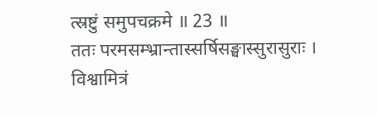त्स्रष्टुं समुपचक्रमे ॥ 23 ॥
ततः परमसम्भ्रान्तास्सर्षिसङ्घास्सुरासुराः ।
विश्वामित्रं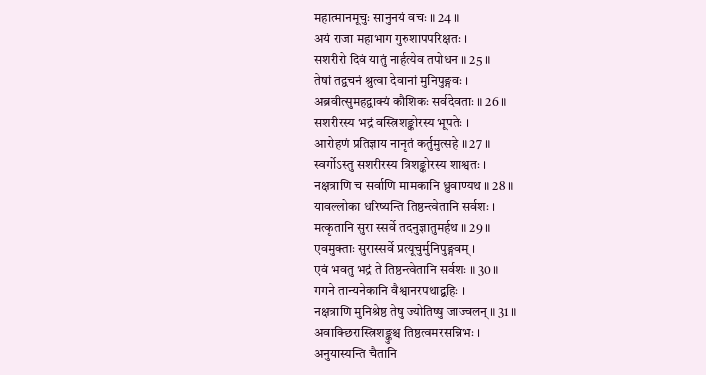महात्मानमूचुः सानुनयं वचः ॥ 24 ॥
अयं राजा महाभाग गुरुशापपरिक्षतः ।
सशरीरो दिवं यातुं नार्हत्येव तपोधन ॥ 25 ॥
तेषां तद्वचनं श्रुत्वा देवानां मुनिपुङ्गवः ।
अब्रवीत्सुमहद्वाक्यं कौशिकः सर्वदेवताः ॥ 26 ॥
सशरीरस्य भद्रं वस्त्रिशङ्कोरस्य भूपतेः ।
आरोहणं प्रतिज्ञाय नानृतं कर्तुमुत्सहे ॥ 27 ॥
स्वर्गोऽस्तु सशरीरस्य त्रिशङ्कोरस्य शाश्वतः ।
नक्षत्राणि च सर्वाणि मामकानि ध्रुवाण्यथ ॥ 28 ॥
यावल्लोका धरिष्यन्ति तिष्ठन्त्वेतानि सर्वशः ।
मत्कृतानि सुरा स्सर्वे तदनुज्ञातुमर्हथ ॥ 29 ॥
एवमुक्ताः सुरास्सर्वे प्रत्यूचुर्मुनिपुङ्गवम् ।
एवं भवतु भद्रं ते तिष्ठन्त्वेतानि सर्वशः ॥ 30 ॥
गगने तान्यनेकानि वैश्वानरपथाद्बहिः ।
नक्षत्राणि मुनिश्रेष्ठ तेषु ज्योतिष्षु जाज्वलन् ॥ 31 ॥
अवाक्छिरास्त्रिशङ्कुश्च तिष्ठत्वमरसन्निभः ।
अनुयास्यन्ति चैतानि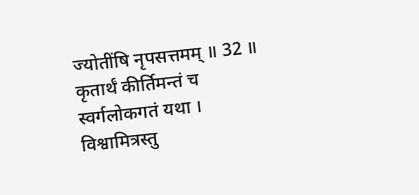ज्योतींषि नृपसत्तमम् ॥ 32 ॥
कृतार्थं कीर्तिमन्तं च स्वर्गलोकगतं यथा ।
विश्वामित्रस्तु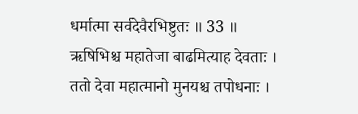धर्मात्मा सर्वदेवैरभिष्टुतः ॥ 33 ॥
ऋषिभिश्च महातेजा बाढमित्याह देवताः ।
ततो देवा महात्मानो मुनयश्च तपोधनाः ।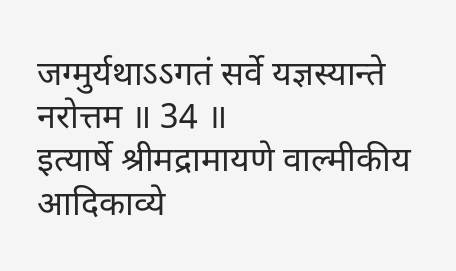जग्मुर्यथाऽऽगतं सर्वे यज्ञस्यान्ते नरोत्तम ॥ 34 ॥
इत्यार्षे श्रीमद्रामायणे वाल्मीकीय आदिकाव्ये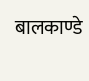बालकाण्डे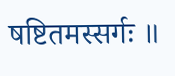षष्टितमस्सर्गः ॥